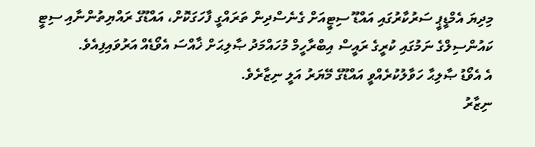މިދިޔަ އެމްޑީޕީ ސަރުކާރުގައި އައްޑޫ ސިޓީއަށް ގެނެސްދިން ތަރައްގީ ފާހަގަކޮށް، އައްޑޫގެ ރައްޔިތުންނާއި ސިޓީ ކައުންސިލްގެ ނަމުގައި ކުރީގެ ރައީސް އިބްރާހީމް މުހައްމަދު ޞާލިޙަށް ޚާއްސަ އެވޯޑެއް އަރުވައިފިއެވެ.
އެ އެވޯޑު ޞާލިޙާ ހަވާލުކުރެއްވީ އައްޑޫގެ މޭޔަރު އަލީ ނިޒާރެވެ.
ނިޒާރު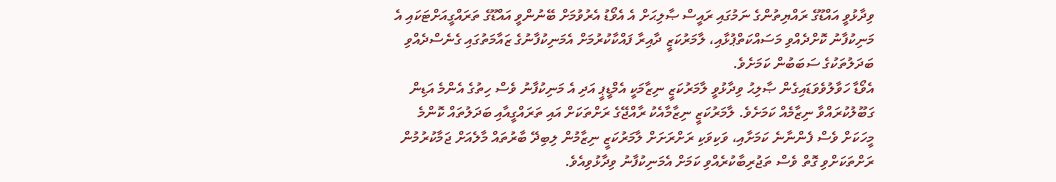ވިދާޅުވީ އައްޑޫގެ ރައްޔިތުންގެ ނަމުގައި ރައީސް ޞާލިޙަށް އެ އެވޯޑު އެރުވުމަށް ބޭނުންވީ އައްޑޫގެ ތަރައްގީއަށްޓަކައި އެ މަނިކުފާނު ކޮށްދެއްވި މަސައްކަތްޕުޅާއި، ލާމަރުކަޒީ ދާއިރާ ފައްކާކުރުމަށް އެމަނިކުފާނުގެ ޒައާމަތުގައި ގެނެސްދެއްވި ބަދަލުތަކުގެ ސަބަބުން ކަމަށެވެ.
އެވޯޑާ ހަވާލުވެވަޑައިގެން ޞާލިޙު ވިދާޅުވީ ލާމަރުކަޒީ ނިޒާމަކީ އެމްޑީޕީ އަދި އެ މަނިކުފާނު ވެސް ހިތުގެ އެންމެ އަޑިން ގަބޫލުކުރައްވާ ނިޒާމެއް ކަމަށެވެ. ލާމަރުކަޒީ ނިޒާމާއެކު ރާއްޖޭގެ ރަށްތަކަށް އައި ތަރައްގީއާއި ބަދަލުތައް ކޮންމެ މީހަކަށް ވެސް ފެންނާނެ ކަމަށާއި، ވަކިވަކި ރަށްރަށަށް ލާމަރުކަޒީ ނިޒާމުން ލިބިދޭ ބާރުތައް މާލެއަށް ޖަމާކުރުމުން ރަށްތަކަށްވި ގޮތް ވެސް ތަޖުރިބާކުރެއްވި ކަމަށް އެމަނިކުފާނު ވިދާޅުވިއެވެ.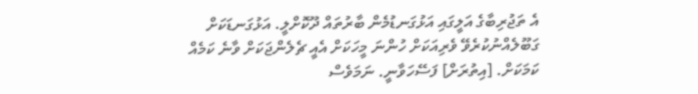އެ ތަޖުރިބާގެ އަލީގައި އަޅުގަނޑުމެން ބާރުތައް ދޫކޮށްލީ. އަޅުގަނޑަކަށް ގަބޫލެއްނުކުރެވޭ ވެރިއަކަށް ހުންނަ މީހަކަށް އެއީ ޗެލެންޖަކަށް ވާނެ ކަމެއް ކަމަކަށް. [އިތުރަށް] ފަސޭހަވާނީ. ނަމަވެސް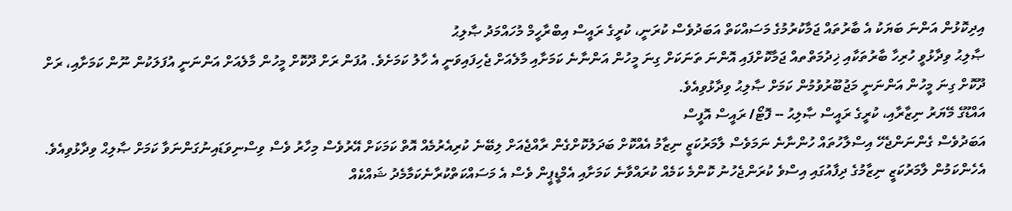އިދިކޮޅުން އަންނަ ބަޔަކު އެ ބާރުތައް ޖަމާކުރުމުގެ މަސައްކަތް އަބަދުވެސް ކުރަނީ، ކުރީގެ ރައީސް އިބްރާހީމް މުހައްމަދު ޞާލިޙު
ޞާލިޙު ވިދާޅުވީ ހުރިހާ ބާރުތަކާއި ޚިދުމަތްތއް ޖަމާކޮށްފައި އޮންނަ ތަނަކަށް ގިނަ މީހުން އަންނާނެ ކަމަށާއި މާލެއަށް ޖެހިފައިވަނީ އެ ހާލު ކަމަށެވެ. އުފަން ރަށް ދޫކޮށް މީހުން މާލެއަށް އަންނަނީ އުފަލަކުން ނޫން ކަމަށާއި، ރަށް ދޫކޮށް ގިނަ މީހުން އަންނަނީ މަޖުބޫރުވުމުން ކަމަށް ޞާލިޙު ވިދާޅުވިއެވެ.
އައްޑޫގެ މޭޔަރު ނިޒާރާއި، ކުރީގެ ރައީސް ޞާލިޙު -- ފޮޓޯ/ ރައީސް އޮފީސް
އަބަދުވެސް ގެންނަންޖެހޭ އިސްލާހުތައް ހުންނާނެ ނަމަވެސް ލާމަރުކަޒީ ނިޒާމު އެއްކޮށް ބަދަލުކޮށްގެން ރާއްޖެއަށް ލިބޭނެ ކުރިއެރުމެއް އޮތް ކަމަކަށް އޭރުވެސް މިހާރު ވެސް ވިސްނިވަޑައިނުގަންނަވާ ކަމަށް ޞާލިޙް ވިދާޅުވިއެވެ.
އެހެންކަމުން ލާމަރުކަޒީ ނިޒާމުގެ ދިފާއުގައި އިސްވެ ކުރަންޖެހުނު ކޮންމެ ކަމެއް ކުރައްވާނެ ކަމަށާއި އެމްޑީޕީން ވެސް އެ މަސައްކަތްކުރާނެކަމާމެދު ޝައްކެއް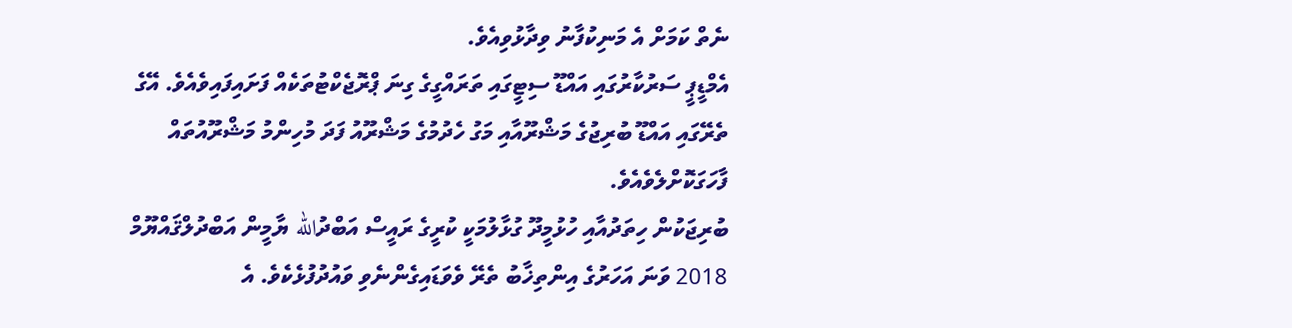ނެތް ކަމަށް އެ މަނިކުފާނު ވިދާޅުވިއެވެ.
އެމްޑީޕީ ސަރުކާރުގައި އައްޑޫ ސިޓީގައި ތަރައްގީގެ ގިނަ ޕްރޮޖެކްޓުތަކެއް ފަށައިފައިވެއެވެ. އޭގެ ތެރޭގައި އައްޑޫ ބުރިޖުގެ މަޝްރޫއާއި މަގު ހެދުމުގެ މަޝްރޫއު ފަދަ މުހިންމު މަޝްރޫއުތައް ފާހަގަކޮށްލެވެއެވެ.
ބުރިޖަކުން ހިތަދުއާއި ހުޅުމީދޫ ގުޅާލުމަކީ ކުރީގެ ރައީސް އަބްދުالله ޔާމީން އަބްދުލްޤައްޔޫމް 2018 ވަނަ އަހަރުގެ އިންތިޚާބު ތެރޭ ވެވަޑައިގެންނެވި ވައުދުފުޅެކެވެ. އެ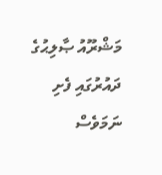މަޝްރޫއު ޞާލިޙުގެ ދައުރުގައި ފެށި ނަމަވެސް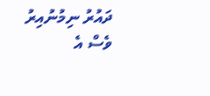ދައުރު ނިމުނުއިރު ވެސް އެ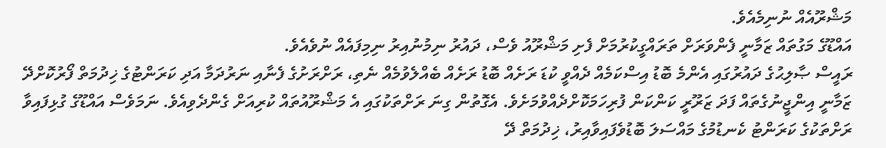މަޝްރޫއެއް ނުނިމެއެވެ.
އައްޑޫގެ މަގުތައް ޒަމާނީ ފެންވަރަށް ތަރައްގީކުރުމަށް ފެށި މަޝްރޫއު ވެސް، ދައުރު ނިމުނުއިރު ނިމިފައެއް ނުވެއެވެ.
ރައީސް ޞާލިޙުގެ ދައުރުގައި އެންމެ ބޮޑު އިސްކަމެއް ދެއްވީ ކުޑަ ރަށެއް ބޮޑު ރަށެއް ބެއްލެވުމެއް ނެތި، ރަށްރަށުގެ ފެނާއި ނަރުދަމާ އަދި ކަރަންޓުގެ ޚިދުމަތް ފޯރުކޮށްދޭ ޒަމާނީ އިންޖީނުގެތައް ފަދަ ޒަރޫރީ ކަންކަން ފުރިހަމަކޮށްދެއްވުމަށެވެ. އެގޮތުން ގިނަ ރަށްތަކުގައި އެ މަޝްރޫއުތައް ކުރިއަށް ގެންދެވިއެވެ. ނަމަވެސް އައްޑޫގެ ގުޅިފައިވާ ރަށްތަކުގެ ކަރަންޓު ކެނޑުމުގެ މައްސަލަ ބޮޑުވެފައިވާއިރު، ޚިދުމަތް ދޭ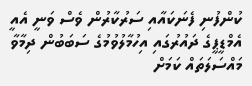ކުންފުނި ފެނަކައާއި ސަރުކާރުން ވެސް ވަނީ އެއީ އެމްޑީޕީގެ ދައުރުގައި އިހުމާލުވުމުގެ ސަބަބުން ދިމާވާ މައްސަލަތައް ކަމަށް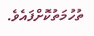ތުހުމަތުކޮށްފައެވެ.